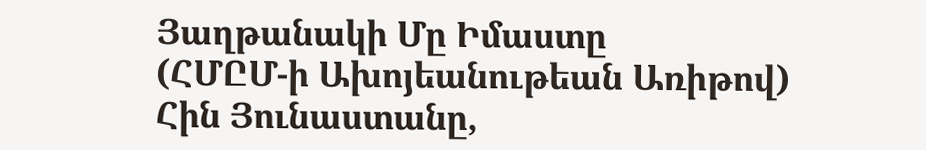Յաղթանակի Մը Իմաստը
(ՀՄԸՄ-ի Ախոյեանութեան Առիթով)
Հին Յունաստանը,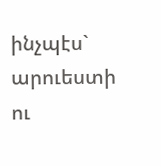ինչպէս` արուեստի ու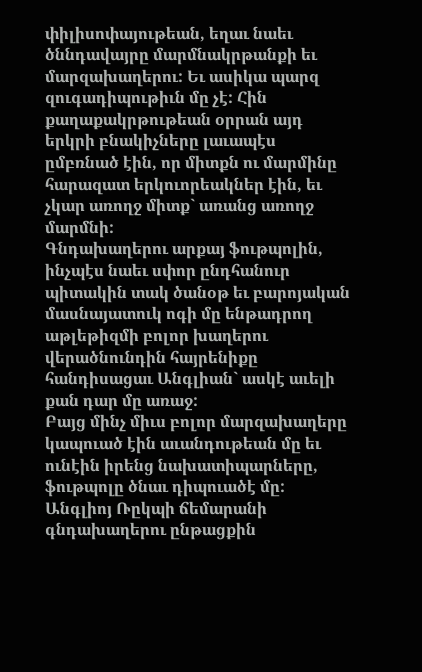փիլիսոփայութեան, եղաւ նաեւ ծննդավայրը մարմնակրթանքի եւ մարզախաղերու: Եւ ասիկա պարզ զուգադիպութիւն մը չէ: Հին քաղաքակրթութեան օրրան այդ երկրի բնակիչները լաւապէս ըմբռնած էին, որ միտքն ու մարմինը հարազատ երկուորեակներ էին, եւ չկար առողջ միտք` առանց առողջ մարմնի:
Գնդախաղերու արքայ ֆութպոլին, ինչպէս նաեւ սփոր ընդհանուր պիտակին տակ ծանօթ եւ բարոյական մասնայատուկ ոգի մը ենթադրող աթլեթիզմի բոլոր խաղերու վերածնունդին հայրենիքը հանդիսացաւ Անգլիան` ասկէ աւելի քան դար մը առաջ:
Բայց մինչ միւս բոլոր մարզախաղերը կապուած էին աւանդութեան մը եւ ունէին իրենց նախատիպարները, ֆութպոլը ծնաւ դիպուածէ մը: Անգլիոյ Ռըկպի ճեմարանի գնդախաղերու ընթացքին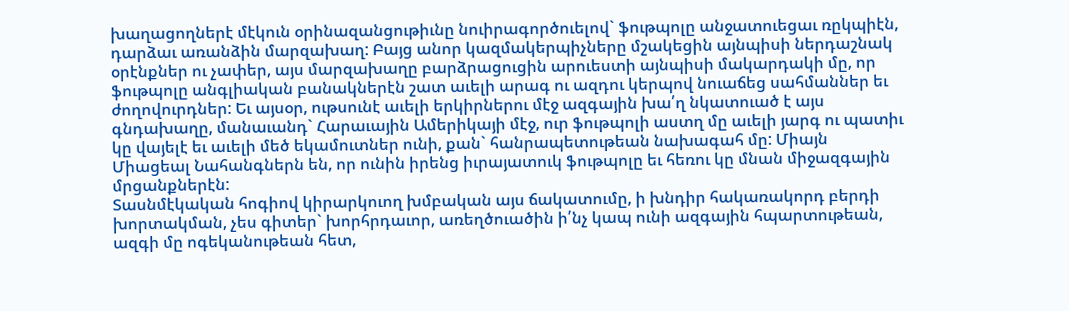խաղացողներէ մէկուն օրինազանցութիւնը նուիրագործուելով` ֆութպոլը անջատուեցաւ ռըկպիէն, դարձաւ առանձին մարզախաղ: Բայց անոր կազմակերպիչները մշակեցին այնպիսի ներդաշնակ օրէնքներ ու չափեր, այս մարզախաղը բարձրացուցին արուեստի այնպիսի մակարդակի մը, որ ֆութպոլը անգլիական բանակներէն շատ աւելի արագ ու ազդու կերպով նուաճեց սահմաններ եւ ժողովուրդներ: Եւ այսօր, ութսունէ աւելի երկիրներու մէջ ազգային խա՛ղ նկատուած է այս գնդախաղը, մանաւանդ` Հարաւային Ամերիկայի մէջ, ուր ֆութպոլի աստղ մը աւելի յարգ ու պատիւ կը վայելէ եւ աւելի մեծ եկամուտներ ունի, քան` հանրապետութեան նախագահ մը: Միայն Միացեալ Նահանգներն են, որ ունին իրենց իւրայատուկ ֆութպոլը եւ հեռու կը մնան միջազգային մրցանքներէն:
Տասնմէկական հոգիով կիրարկուող խմբական այս ճակատումը, ի խնդիր հակառակորդ բերդի խորտակման, չես գիտեր` խորհրդաւոր, առեղծուածին ի՛նչ կապ ունի ազգային հպարտութեան, ազգի մը ոգեկանութեան հետ,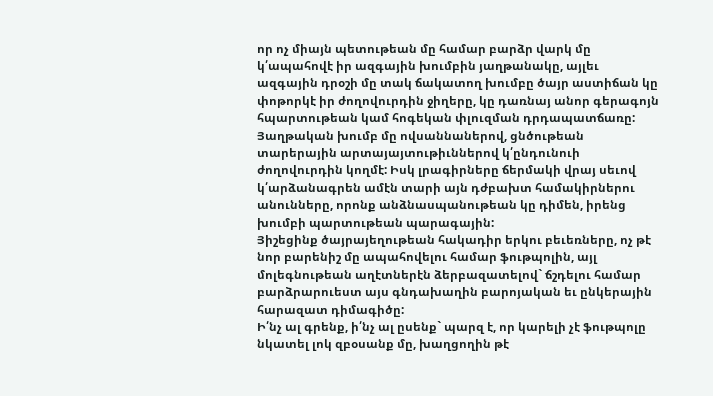որ ոչ միայն պետութեան մը համար բարձր վարկ մը կ՛ապահովէ իր ազգային խումբին յաղթանակը, այլեւ ազգային դրօշի մը տակ ճակատող խումբը ծայր աստիճան կը փոթորկէ իր ժողովուրդին ջիղերը, կը դառնայ անոր գերագոյն հպարտութեան կամ հոգեկան փլուզման դրդապատճառը: Յաղթական խումբ մը ովսաննաներով, ցնծութեան տարերային արտայայտութիւններով կ՛ընդունուի ժողովուրդին կողմէ: Իսկ լրագիրները ճերմակի վրայ սեւով կ՛արձանագրեն ամէն տարի այն դժբախտ համակիրներու անունները, որոնք անձնասպանութեան կը դիմեն, իրենց խումբի պարտութեան պարագային:
Յիշեցինք ծայրայեղութեան հակադիր երկու բեւեռները, ոչ թէ նոր բարենիշ մը ապահովելու համար ֆութպոլին, այլ մոլեգնութեան աղէտներէն ձերբազատելով` ճշդելու համար բարձրարուեստ այս գնդախաղին բարոյական եւ ընկերային հարազատ դիմագիծը:
Ի՛նչ ալ գրենք, ի՛նչ ալ ըսենք` պարզ է, որ կարելի չէ ֆութպոլը նկատել լոկ զբօսանք մը, խաղցողին թէ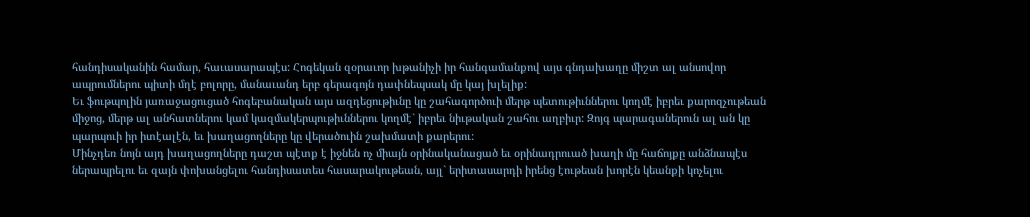հանդիսականին համար, հաւասարապէս: Հոգեկան զօրաւոր խթանիչի իր հանգամանքով այս գնդախաղը միշտ ալ անսովոր ապրումներու պիտի մղէ բոլորը, մանաւանդ երբ գերագոյն դափնեպսակ մը կայ խլելիք:
Եւ ֆութպոլին յառաջացուցած հոգեբանական այս ազդեցութիւնը կը շահագործուի մերթ պետութիւններու կողմէ իբրեւ քարոզչութեան միջոց, մերթ ալ անհատներու կամ կազմակերպութիւններու կողմէ` իբրեւ նիւթական շահու աղբիւր: Զոյգ պարագաներուն ալ ան կը պարպուի իր իտէալէն, եւ խաղացողները կը վերածուին շախմատի քարերու:
Մինչդեռ նոյն այդ խաղացողները դաշտ պէտք է իջնեն ոչ միայն օրինականացած եւ օրինադրուած խաղի մը հաճոյքը անձնապէս ներապրելու եւ զայն փոխանցելու հանդիսատես հասարակութեան, այլ` երիտասարդի իրենց էութեան խորէն կեանքի կոչելու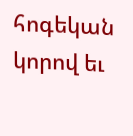հոգեկան կորով եւ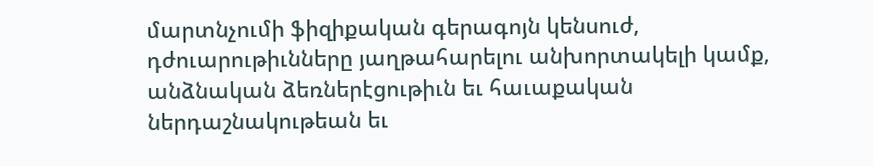մարտնչումի ֆիզիքական գերագոյն կենսուժ, դժուարութիւնները յաղթահարելու անխորտակելի կամք, անձնական ձեռներէցութիւն եւ հաւաքական ներդաշնակութեան եւ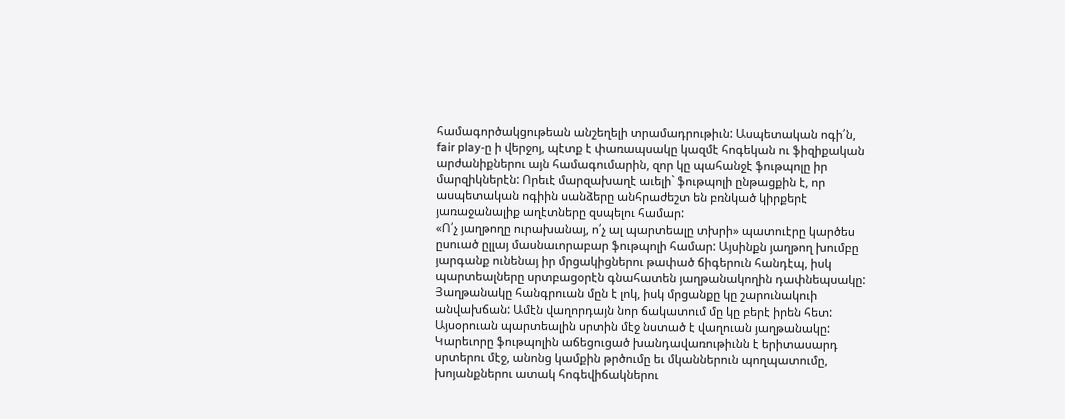համագործակցութեան անշեղելի տրամադրութիւն: Ասպետական ոգի՛ն, fair play-ը ի վերջոյ, պէտք է փառապսակը կազմէ հոգեկան ու ֆիզիքական արժանիքներու այն համագումարին, զոր կը պահանջէ ֆութպոլը իր մարզիկներէն: Որեւէ մարզախաղէ աւելի` ֆութպոլի ընթացքին է, որ ասպետական ոգիին սանձերը անհրաժեշտ են բռնկած կիրքերէ յառաջանալիք աղէտները զսպելու համար:
«Ո՛չ յաղթողը ուրախանայ, ո՛չ ալ պարտեալը տխրի» պատուէրը կարծես ըսուած ըլլայ մասնաւորաբար ֆութպոլի համար: Այսինքն յաղթող խումբը յարգանք ունենայ իր մրցակիցներու թափած ճիգերուն հանդէպ, իսկ պարտեալները սրտբացօրէն գնահատեն յաղթանակողին դափնեպսակը:
Յաղթանակը հանգրուան մըն է լոկ, իսկ մրցանքը կը շարունակուի անվախճան: Ամէն վաղորդայն նոր ճակատում մը կը բերէ իրեն հետ: Այսօրուան պարտեալին սրտին մէջ նստած է վաղուան յաղթանակը:
Կարեւորը ֆութպոլին աճեցուցած խանդավառութիւնն է երիտասարդ սրտերու մէջ, անոնց կամքին թրծումը եւ մկաններուն պողպատումը, խոյանքներու ատակ հոգեվիճակներու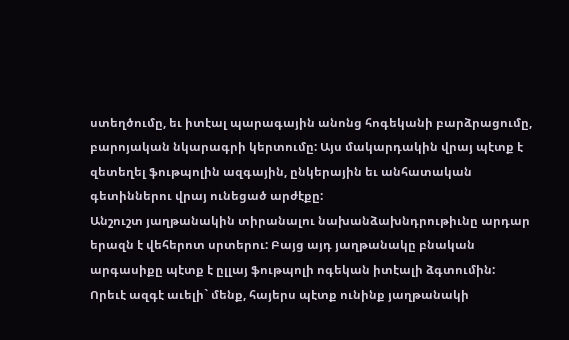ստեղծումը, եւ իտէալ պարագային անոնց հոգեկանի բարձրացումը, բարոյական նկարագրի կերտումը: Այս մակարդակին վրայ պէտք է զետեղել ֆութպոլին ազգային, ընկերային եւ անհատական գետիններու վրայ ունեցած արժէքը:
Անշուշտ յաղթանակին տիրանալու նախանձախնդրութիւնը արդար երազն է վեհերոտ սրտերու: Բայց այդ յաղթանակը բնական արգասիքը պէտք է ըլլայ ֆութպոլի ոգեկան իտէալի ձգտումին:
Որեւէ ազգէ աւելի` մենք, հայերս պէտք ունինք յաղթանակի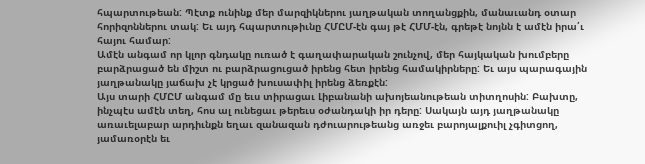հպարտութեան: Պէտք ունինք մեր մարզիկներու յաղթական տողանցքին, մանաւանդ օտար հորիզոններու տակ: Եւ այդ հպարտութիւնը ՀՄԸՄ-էն գայ թէ ՀՄՄ-էն, գրեթէ նոյնն է ամէն իրա՛ւ հայու համար:
Ամէն անգամ որ կլոր գնդակը ուռած է գաղափարական շունչով, մեր հայկական խումբերը բարձրացած են միշտ ու բարձրացուցած իրենց հետ իրենց համակիրները: Եւ այս պարագային յաղթանակը յաճախ չէ կրցած խուսափիլ իրենց ձեռքէն:
Այս տարի ՀՄԸՄ անգամ մը եւս տիրացաւ Լիբանանի ախոյեանութեան տիտղոսին: Բախտը, ինչպէս ամէն տեղ, հոս ալ ունեցաւ թերեւս օժանդակի իր դերը: Սակայն այդ յաղթանակը առաւելաբար արդիւնքն եղաւ զանազան դժուարութեանց առջեւ բարոյալքուիլ չգիտցող, յամառօրէն եւ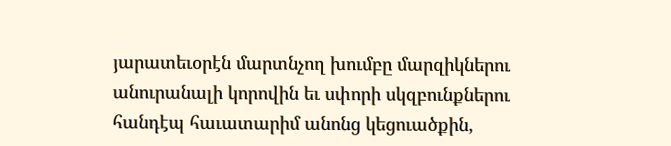յարատեւօրէն մարտնչող խումբը մարզիկներու անուրանալի կորովին եւ սփորի սկզբունքներու հանդէպ հաւատարիմ անոնց կեցուածքին,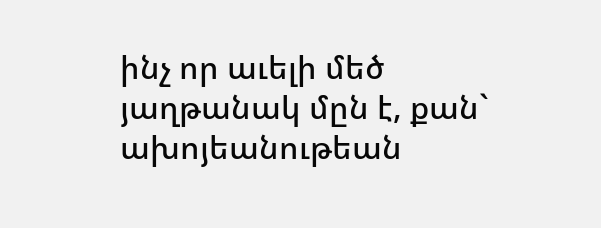ինչ որ աւելի մեծ յաղթանակ մըն է, քան` ախոյեանութեան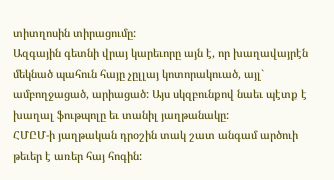տիտղոսին տիրացումը:
Ազգային գետնի վրայ կարեւորը այն է, որ խաղավայրէն մեկնած պահուն հայը չըլլայ կոտորակուած, այլ` ամբողջացած, արիացած: Այս սկզբունքով նաեւ պէտք է խաղալ ֆութպոլը եւ տանիլ յաղթանակը:
ՀՄԸՄ-ի յաղթական դրօշին տակ շատ անգամ արծուի թեւեր է առեր հայ հոգին: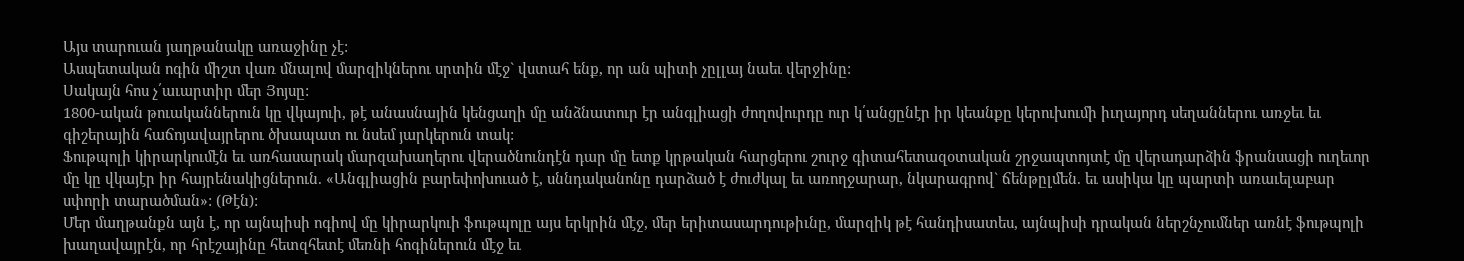Այս տարուան յաղթանակը առաջինը չէ:
Ասպետական ոգին միշտ վառ մնալով մարզիկներու սրտին մէջ` վստահ ենք, որ ան պիտի չըլլայ նաեւ վերջինը:
Սակայն հոս չ՛աւարտիր մեր Յոյսը:
1800-ական թուականներուն կը վկայուի, թէ անասնային կենցաղի մը անձնատուր էր անգլիացի ժողովուրդը ուր կ՛անցընէր իր կեանքը կերուխումի իւղայորդ սեղաններու առջեւ եւ գիշերային հաճոյավայրերու ծխապատ ու նսեմ յարկերուն տակ:
Ֆութպոլի կիրարկումէն եւ առհասարակ մարզախաղերու վերածնունդէն դար մը ետք կրթական հարցերու շուրջ գիտահետազօտական շրջապտոյտէ մը վերադարձին ֆրանսացի ուղեւոր մը կը վկայէր իր հայրենակիցներուն. «Անգլիացին բարեփոխուած է, սննդականոնը դարձած է ժուժկալ եւ առողջարար, նկարագրով` ճենթըլմեն. եւ ասիկա կը պարտի առաւելաբար սփորի տարածման»: (Թէն):
Մեր մաղթանքն այն է, որ այնպիսի ոգիով մը կիրարկուի ֆութպոլը այս երկրին մէջ, մեր երիտասարդութիւնը, մարզիկ թէ հանդիսատես, այնպիսի դրական ներշնչումներ առնէ ֆութպոլի խաղավայրէն, որ հրէշայինը հետզհետէ մեռնի հոգիներուն մէջ եւ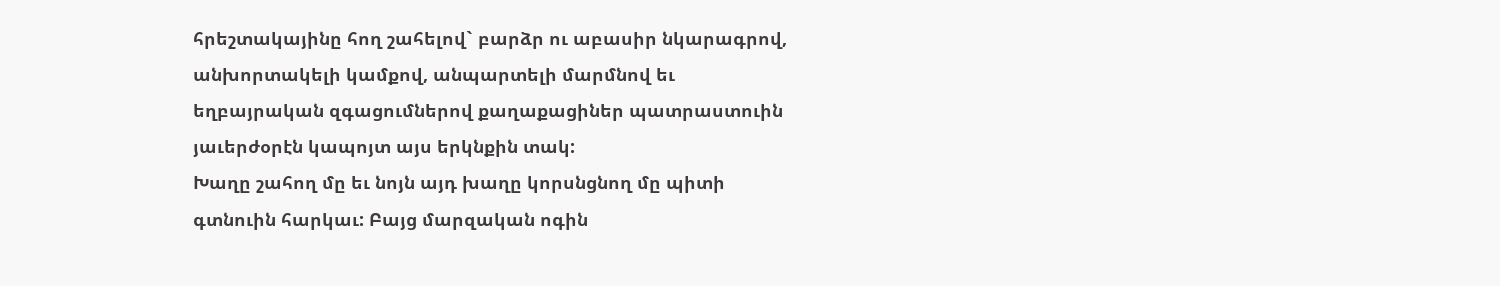հրեշտակայինը հող շահելով` բարձր ու աբասիր նկարագրով, անխորտակելի կամքով, անպարտելի մարմնով եւ եղբայրական զգացումներով քաղաքացիներ պատրաստուին յաւերժօրէն կապոյտ այս երկնքին տակ:
Խաղը շահող մը եւ նոյն այդ խաղը կորսնցնող մը պիտի գտնուին հարկաւ: Բայց մարզական ոգին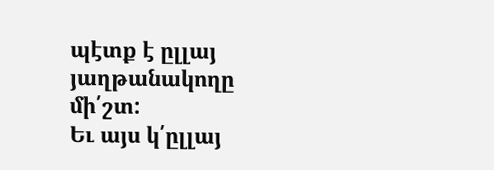պէտք է ըլլայ յաղթանակողը մի՛շտ:
Եւ այս կ՛ըլլայ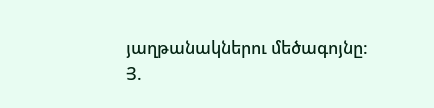յաղթանակներու մեծագոյնը:
Յ.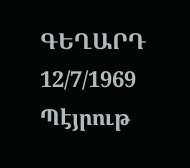ԳԵՂԱՐԴ
12/7/1969
Պէյրութ